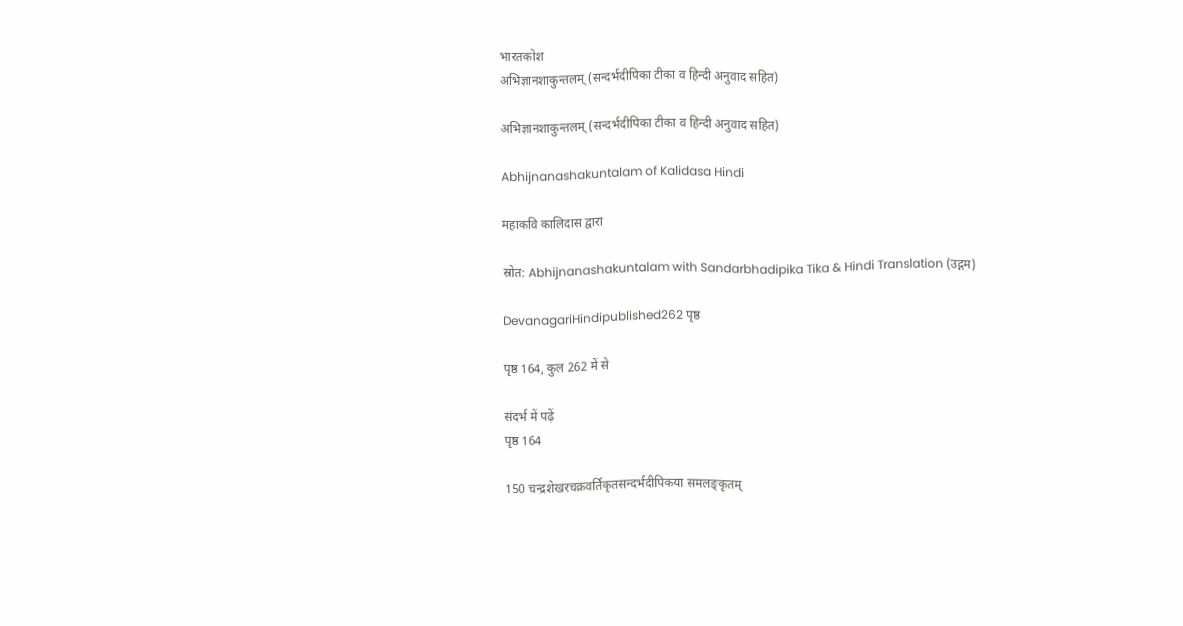भारतकोश
अभिज्ञानशाकुन्तलम् (सन्दर्भदीपिका टीका व हिन्दी अनुवाद सहित)

अभिज्ञानशाकुन्तलम् (सन्दर्भदीपिका टीका व हिन्दी अनुवाद सहित)

Abhijnanashakuntalam of Kalidasa Hindi

महाकवि कालिदास द्वारा

स्रोत: Abhijnanashakuntalam with Sandarbhadipika Tika & Hindi Translation (उद्गम)

DevanagariHindipublished262 पृष्ठ

पृष्ठ 164, कुल 262 में से

संदर्भ में पढ़ें
पृष्ठ 164

150 चन्द्रशेखरचक्रवर्तिकृतसन्दर्भदीपिकया समलङ्कृतम्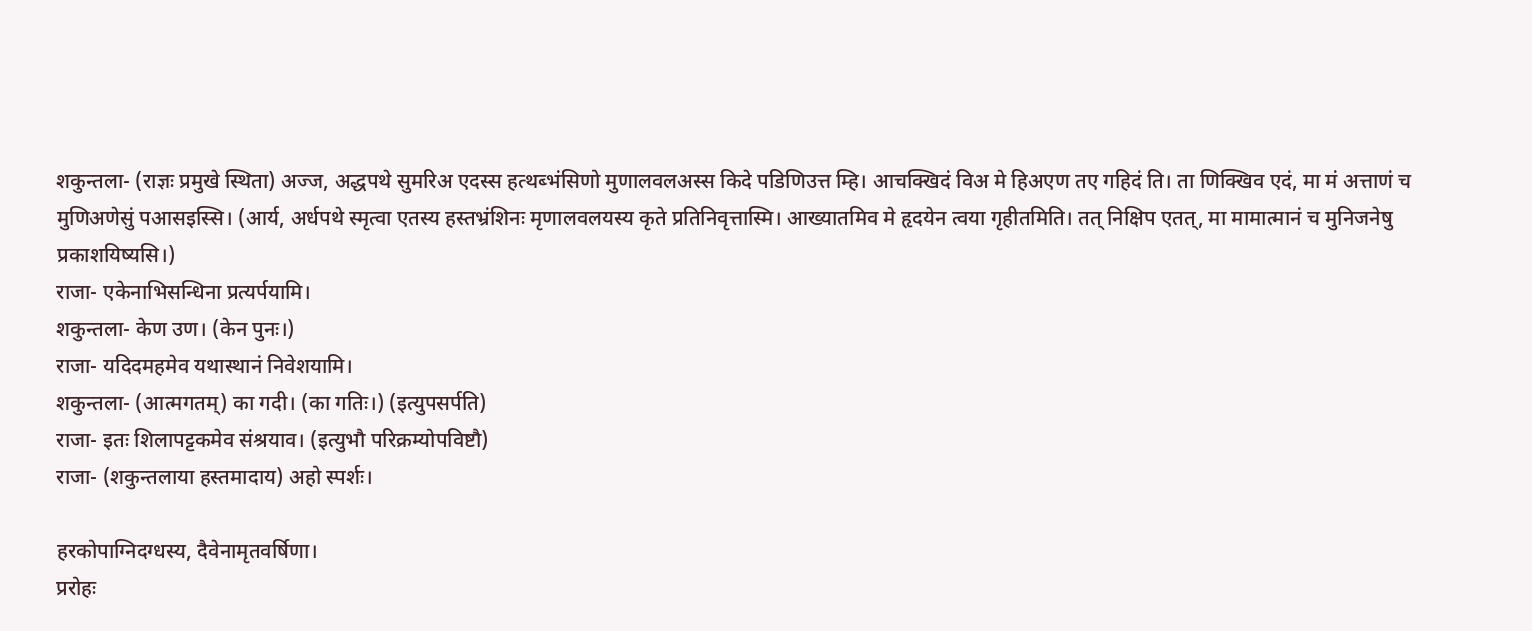शकुन्तला- (राज्ञः प्रमुखे स्थिता) अज्ज, अद्धपथे सुमरिअ एदस्स हत्थब्भंसिणो मुणालवलअस्स किदे पडिणिउत्त म्हि। आचक्खिदं विअ मे हिअएण तए गहिदं ति। ता णिक्खिव एदं, मा मं अत्ताणं च मुणिअणेसुं पआसइस्सि। (आर्य, अर्धपथे स्मृत्वा एतस्य हस्तभ्रंशिनः मृणालवलयस्य कृते प्रतिनिवृत्तास्मि। आख्यातमिव मे हृदयेन त्वया गृहीतमिति। तत् निक्षिप एतत्, मा मामात्मानं च मुनिजनेषु प्रकाशयिष्यसि।)
राजा- एकेनाभिसन्धिना प्रत्यर्पयामि।
शकुन्तला- केण उण। (केन पुनः।)
राजा- यदिदमहमेव यथास्थानं निवेशयामि।
शकुन्तला- (आत्मगतम्) का गदी। (का गतिः।) (इत्युपसर्पति)
राजा- इतः शिलापट्टकमेव संश्रयाव। (इत्युभौ परिक्रम्योपविष्टौ)
राजा- (शकुन्तलाया हस्तमादाय) अहो स्पर्शः।

हरकोपाग्निदग्धस्य, दैवेनामृतवर्षिणा।
प्ररोहः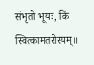संभृतो भूयः, किं स्वित्कामतरोरयम्॥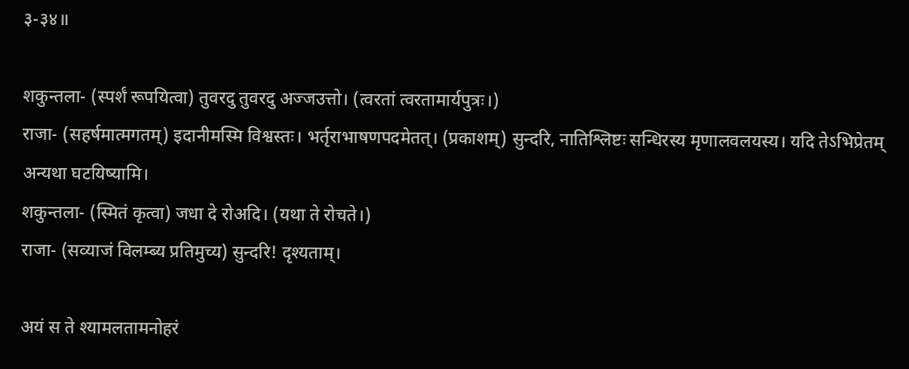३-३४॥

शकुन्तला- (स्पर्शं रूपयित्वा) तुवरदु तुवरदु अज्जउत्तो। (त्वरतां त्वरतामार्यपुत्रः।)
राजा- (सहर्षमात्मगतम्) इदानीमस्मि विश्वस्तः। भर्तृराभाषणपदमेतत्। (प्रकाशम्) सुन्दरि, नातिश्लिष्टः सन्धिरस्य मृणालवलयस्य। यदि तेऽभिप्रेतम् अन्यथा घटयिष्यामि।
शकुन्तला- (स्मितं कृत्वा) जधा दे रोअदि। (यथा ते रोचते।)
राजा- (सव्याजं विलम्ब्य प्रतिमुच्य) सुन्दरि! दृश्यताम्।

अयं स ते श्यामलतामनोहरं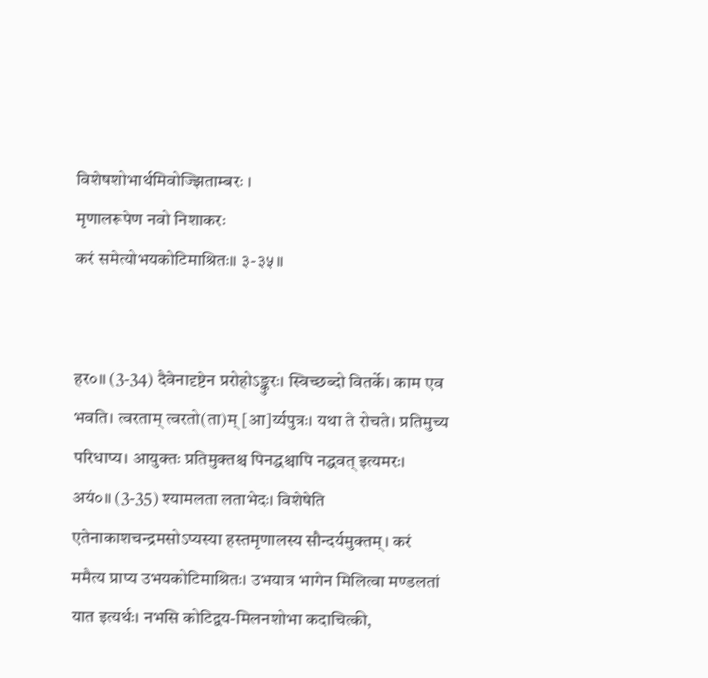विशेषशोभार्थमिवोज्झिताम्बरः ।
मृणालरूपेण नवो निशाकरः
करं समेत्योभयकोटिमाश्रितः॥ ३-३५॥


हर०॥ (3-34) दैवेनादृष्टेन प्ररोहोऽङ्कुरः। स्विच्छब्दो वितर्के। काम एव भवति। त्वरताम् त्वरतो(ता)म् [आ]र्य्यपुत्रः। यथा ते रोचते। प्रतिमुच्य परिधाप्य। आयुक्तः प्रतिमुक्तश्च पिनद्धश्चापि नद्धवत् इत्यमरः।
अयं०॥ (3-35) श्यामलता लताभेदः। विशेषेति एतेनाकाशचन्द्रमसोऽप्यस्या हस्तमृणालस्य सौन्दर्यमुक्तम्। करं ममैत्य प्राप्य उभयकोटिमाश्रितः। उभयात्र भागेन मिलित्वा मण्डलतां यात इत्यर्थः। नभसि कोटिद्वय-मिलनशोभा कदाचित्की,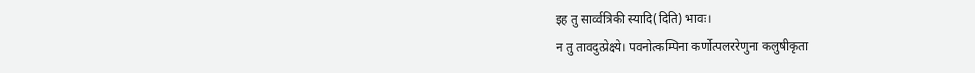इह तु सार्व्वत्रिकी स्यादि(दिति) भावः।
न तु तावदुत्प्रेक्ष्ये। पवनोत्कम्पिना कर्णोत्पलररेणुना कलुषीकृता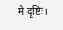मे दृष्टिः।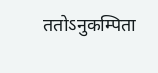ततोऽनुकम्पिता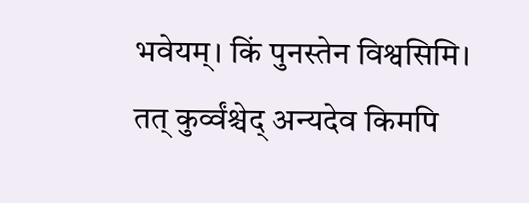भवेयम्। किं पुनस्तेन विश्वसिमि। तत् कुर्व्वंश्चेद् अन्यदेव किमपि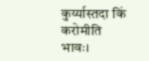कुर्य्यास्तदा किं करोमीति भावः।